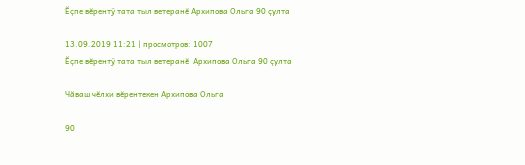Ĕçпе вĕрентÿ тата тыл ветеранĕ Архипова Ольга 90 çулта

13.09.2019 11:21 | просмотров: 1007
Ĕçпе вĕрентÿ тата тыл ветеранĕ  Архипова Ольга 90 çулта

Чăваш чĕлхи вĕрентекен Архипова Ольга

90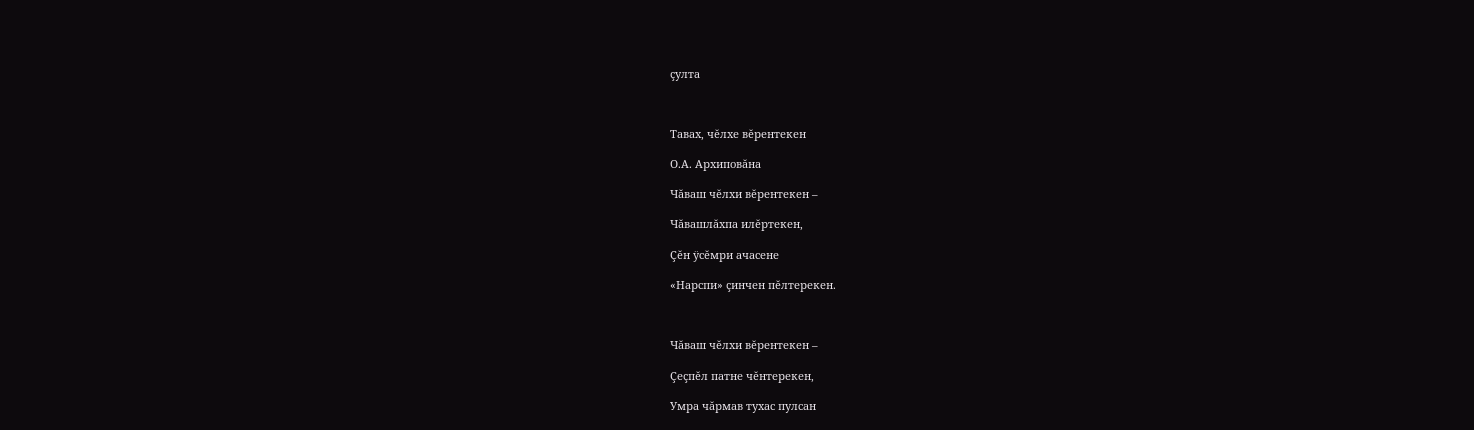çулта



Тавах, чĕлхе вĕрентекен

О.А. Архиповăна

Чăваш чĕлхи вĕрентекен –

Чăвашлăхпа илĕртекен,

Çĕн ÿсĕмри ачасене

«Нарспи» çинчен пĕлтерекен.



Чăваш чĕлхи вĕрентекен –

Çеçпĕл патне чĕнтерекен,

Умра чăрмав тухас пулсан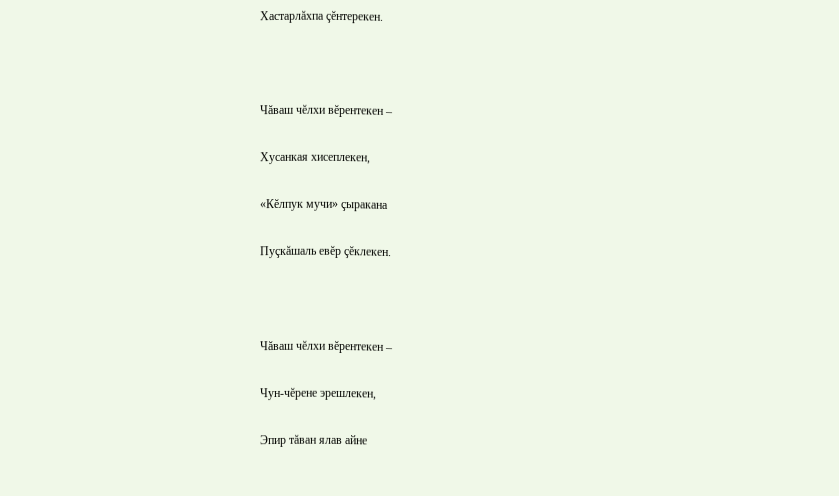Хастарлăхпа çĕнтерекен.



Чăваш чĕлхи вĕрентекен –

Хусанкая хисеплекен,

«Кĕлпук мучи» çыракана

Пуçкăшаль евĕр çĕклекен.



Чăваш чĕлхи вĕрентекен –

Чун-чĕрене эрешлекен,

Эпир тăван ялав айне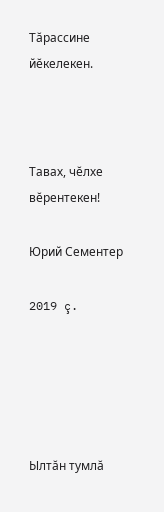Тăрассине йĕкелекен.



Тавах, чĕлхе вĕрентекен!

Юрий Сементер

2019 ç.





Ылтăн тумлă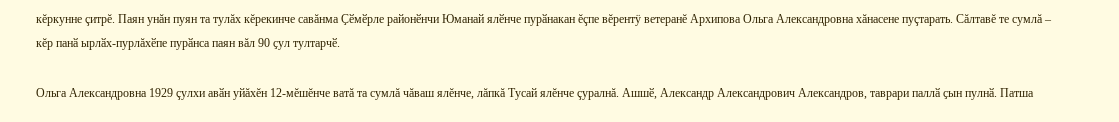кĕркунне çитрĕ. Паян унăн пуян та тулăх кĕрекинче савăнма Ҫӗмӗрле районӗнчи Юманай ялӗнче пурӑнакан ĕçпе вĕрентÿ ветеранĕ Архипова Ольга Александровна хăнасене пуçтарать. Сăлтавĕ те сумлă – кĕр панӑ ырлӑх-пурлăхӗпе пурӑнса паян вăл 90 ҫул тултарчӗ.

Ольга Александровна 1929 çулхи авӑн уйăхĕн 12-мĕшĕнче ватă та сумлă чăваш ялĕнче, лăпкă Тусай ялĕнче çуралнă. Ашшӗ, Александр Александрович Александров, таврари паллӑ ҫын пулнӑ. Патша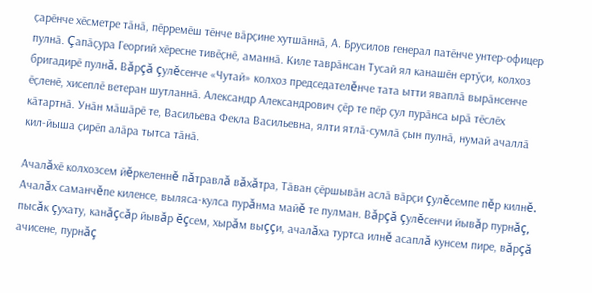ҫарӗнче хӗсметре тӑнӑ, пӗрремӗш тӗнче вӑрҫине хутшӑннӑ, А. Брусилов генерал патӗнче унтер-офицер пулнӑ. Çапӑҫура Георгий хӗресне тивӗҫнӗ, аманнӑ. Киле таврӑнсан Тусай ял канашӗн ертӳҫи, колхоз бригадирӗ пулнă. Вăрçă çулĕсенче «Чутай» колхоз председателĕнче тата ытти яваплӑ вырӑнсенче ӗҫленӗ, хисеплӗ ветеран шутланнӑ. Александр Александрович ҫӗр те пӗр ҫул пурӑнса ырӑ тӗслӗх кӑтартнӑ. Унӑн мӑшӑрӗ те, Васильева Фекла Васильевна, ялти ятлӑ-сумлӑ ҫын пулнӑ, нумай ачаллӑ кил-йыша ҫирӗп алӑра тытса тӑнӑ.

Ачалăхӗ колхозсем йĕркеленнĕ пăтравлă вăхăтра, Тӑван ҫӗршывӑн аслӑ вӑрҫи çулĕсемпе пĕр килнĕ. Ачалăх саманчĕпе киленсе, выляса-кулса пурăнма майĕ те пулман. Вăрçă çулĕсенчи йывăр пурнăç, пысăк çухату, канăçсăр йывăр ĕçсем, хырăм выççи, ачалăха туртса илнĕ асаплă кунсем пире, вăрçă ачисене, пурнăç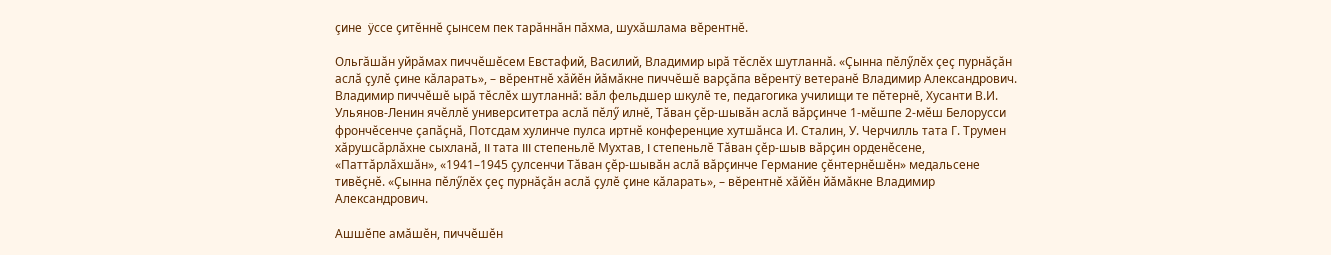çине  ÿссе çитĕннĕ çынсем пек тарăннăн пăхма, шухăшлама вĕрентнĕ.

Ольгăшӑн уйрӑмах пиччӗшӗсем Евстафий, Василий, Владимир ырӑ тӗслӗх шутланнӑ. «Ҫынна пӗлӳлӗх ҫеҫ пурнӑҫӑн аслӑ ҫулӗ ҫине кӑларать», – вĕрентнӗ хӑйӗн йӑмӑкне пиччĕшĕ варçăпа вĕрентÿ ветеранĕ Владимир Александрович. Владимир пиччӗшӗ ырӑ тӗслӗх шутланнӑ: вӑл фельдшер шкулӗ те, педагогика училищи те пӗтернӗ, Хусанти В.И. Ульянов-Ленин ячӗллӗ университетра аслӑ пӗлӳ илнӗ, Тӑван ҫӗр-шывӑн аслӑ вӑрҫинче 1-мӗшпе 2-мӗш Белорусси фрончӗсенче ҫапӑҫнӑ, Потсдам хулинче пулса иртнӗ конференцие хутшӑнса И. Сталин, У. Черчилль тата Г. Трумен хӑрушсӑрлӑхне сыхланӑ, II тата III степеньлĕ Мухтав, I степеньлĕ Тӑван ҫӗр-шыв вӑрҫин орденӗсене, «Паттӑрлӑхшӑн», «1941–1945 ҫулсенчи Тӑван ҫӗр-шывӑн аслӑ вӑрҫинче Германие ҫӗнтернӗшӗн» медальсене тивӗҫнӗ. «Ҫынна пӗлӳлӗх ҫеҫ пурнӑҫӑн аслӑ ҫулӗ ҫине кӑларать», – вĕрентнӗ хӑйӗн йӑмӑкне Владимир Александрович.

Ашшӗпе амӑшӗн, пиччӗшӗн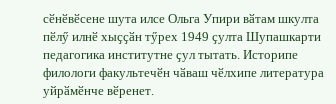сӗнӗвӗсене шута илсе Ольга Упири вӑтам шкулта пӗлӳ илнӗ хыҫҫӑн тӳрех 1949 ҫулта Шупашкарти педагогика институтне ҫул тытать. Историпе филологи факультечӗн чӑваш чӗлхипе литература уйрӑмӗнче вӗренет.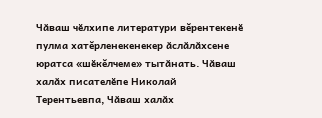Чӑваш чӗлхипе литератури вĕрентекенӗ пулма хатĕрленекенекер ӑслӑлӑхсене юратса «шӗкĕлчеме» тытӑнать. Чӑваш халӑх писателӗпе Николай Терентьевпа, Чӑваш халӑх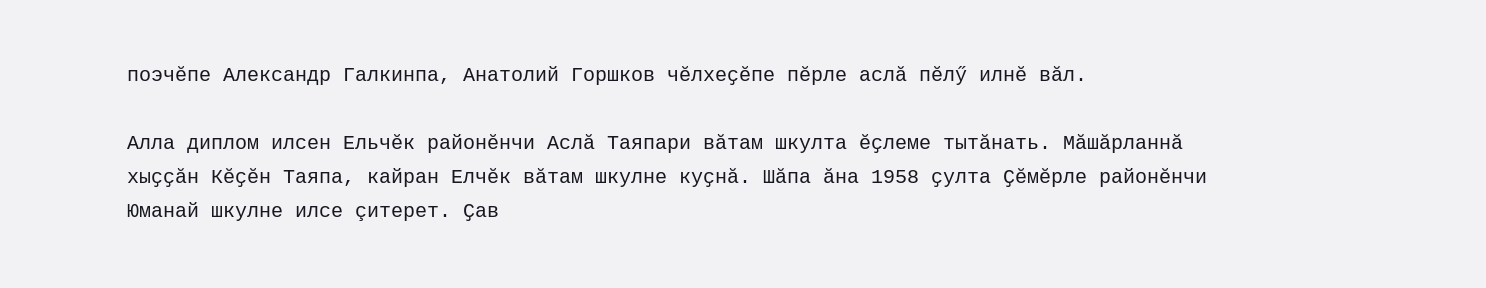поэчӗпе Александр Галкинпа, Анатолий Горшков чӗлхеҫӗпе пӗрле аслӑ пӗлӳ илнӗ вӑл.

Алла диплом илсен Ельчĕк районĕнчи Аслӑ Таяпари вӑтам шкулта ӗҫлеме тытăнать. Мӑшӑрланнӑ хыҫҫӑн Кӗҫӗн Таяпа, кайран Елчӗк вӑтам шкулне куҫнӑ. Шăпа ăна 1958 ҫулта Ҫӗмӗрле районӗнчи Юманай шкулне илсе çитерет. Ҫав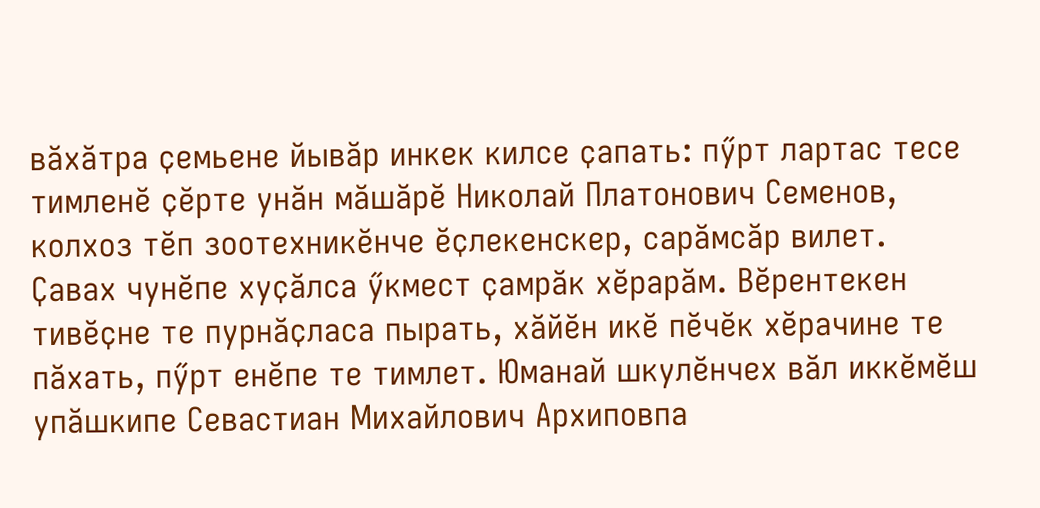вӑхӑтра ҫемьене йывӑр инкек килсе ҫапать: пӳрт лартас тесе тимленӗ ҫӗрте унӑн мӑшӑрӗ Николай Платонович Семенов, колхоз тӗп зоотехникӗнче ӗҫлекенскер, сарӑмсӑр вилет. Ҫавах чунӗпе хуҫӑлса ӳкмест ҫамрӑк хӗрарӑм. Вӗрентекен тивӗҫне те пурнӑҫласа пырать, хӑйӗн икӗ пӗчӗк хӗрачине те пӑхать, пӳрт енӗпе те тимлет. Юманай шкулӗнчех вӑл иккӗмӗш упӑшкипе Севастиан Михайлович Архиповпа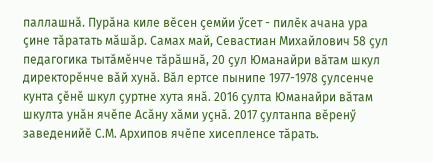паллашнӑ. Пурӑна киле вӗсен ҫемйи ӳсет - пилӗк ачана ура ҫине тӑратать мăшăр. Самах май, Севастиан Михайлович 58 ҫул педагогика тытӑмӗнче тӑрӑшнӑ, 20 ҫул Юманайри вӑтам шкул директорӗнче вӑй хунӑ. Вӑл ертсе пынипе 1977-1978 ҫулсенче кунта ҫӗнӗ шкул ҫуртне хута янӑ. 2016 ҫулта Юманайри вӑтам шкулта унӑн ячӗпе Асӑну хӑми уҫнӑ. 2017 ҫултанпа вӗренӳ заведенийӗ С.М. Архипов ячӗпе хисепленсе тӑрать.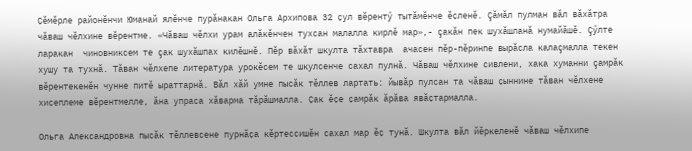Ҫӗмӗрле районӗнчи Юманай ялӗнче пурӑнакан Ольга Архипова 32 ҫул вӗрентӳ тытӑмӗнче ӗҫленӗ. Çăмăл пулман вăл вăхăтра чăваш чĕлхине вĕрентме. «Чăваш чĕлхи урам алăкĕнчен тухсан малалла кирлĕ мар»,- çакăн пек шухăшланă нумайăшĕ. Çӳлте ларакан  чиновниксем те çак шухăшпах килĕшнĕ. Пĕр вăхăт шкулта тăхтавра  ачасен пĕр-пĕринпе вырăсла калаçмалла текен хушу та тухнă. Тăван чĕлхепе литература урокĕсем те шкулсенче сахал пулнă. Чăваш чĕлхине сивлени, хака хуманни çамрăк вĕрентекенĕн чунне питĕ ыраттарнă. Вăл хăй умне пысӑк тӗллев лартать: йывӑр пулсан та чӑваш ҫыннине тӑван чӗлхене хисеплеме вӗрентмелле, ăна упраса хăварма тӑрӑшмалла. Ҫак ӗҫе ҫамрӑк ӑрӑва явӑҫтармалла.

Ольга Александровна пысӑк тӗллевсене пурнӑҫа кӗртессишӗн сахал мар ӗҫ тунӑ. Шкулта вӑл йӗркеленӗ чӑваш чӗлхипе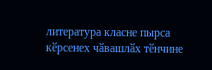литература класне пырса кӗрсенех чӑвашлӑх тӗнчине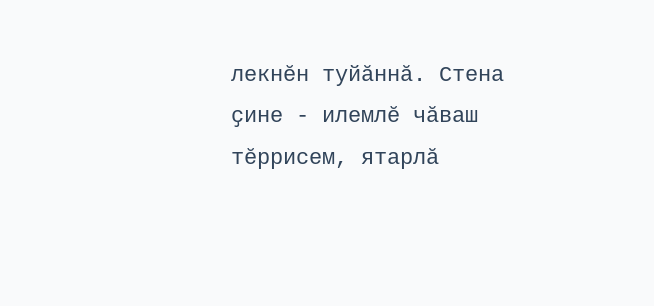лекнӗн туйӑннӑ. Стена ҫине - илемлӗ чӑваш тӗррисем, ятарлӑ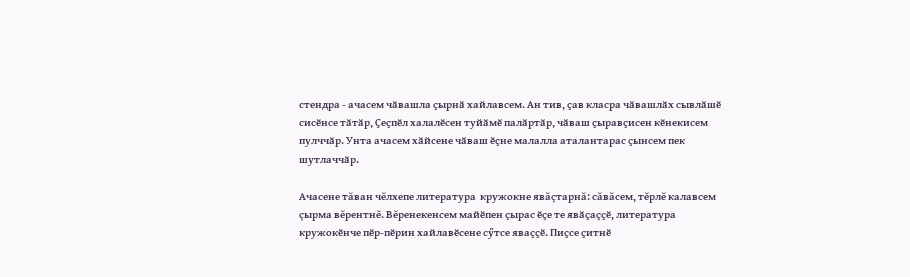стендра - ачасем чӑвашла ҫырнӑ хайлавсем. Ан тив, ҫав класра чӑвашлӑх сывлӑшӗ сисӗнсе тӑтӑр, Ҫеҫпӗл халалӗсен туйӑмӗ палӑртӑр, чӑваш ҫыравҫисен кӗнекисем пулччӑр. Унта ачасем хӑйсене чӑваш ӗҫне малалла аталантарас ҫынсем пек шутлаччӑр.

Ачасене тăван чĕлхепе литература  кружокне явăçтарнă: сăвăсем, тĕрлĕ калавсем çырма вĕрентнĕ. Вĕренекенсем майӗпен ҫырас ӗҫе те явӑҫаҫҫӗ, литература кружокӗнче пӗр-пӗрин хайлавӗсене сӳтсе яваҫҫӗ. Пиҫсе ҫитнӗ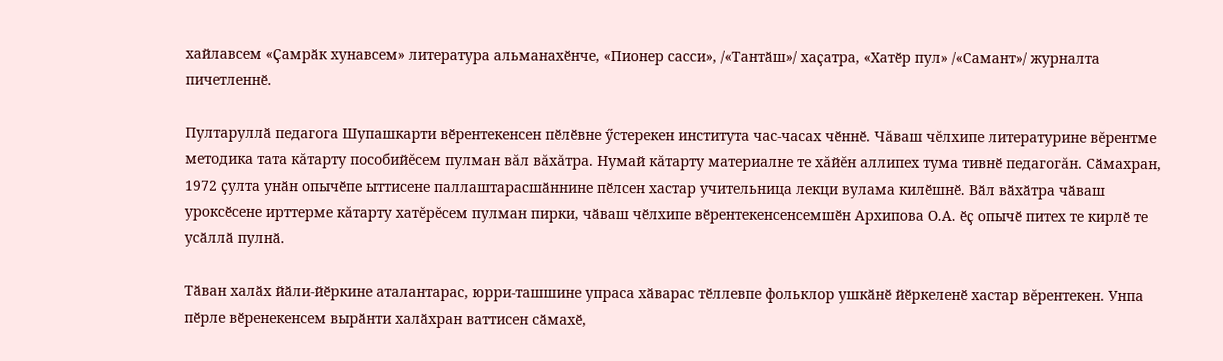хайлавсем «Ҫамрӑк хунавсем» литература альманахӗнче, «Пионер сасси», /«Тантӑш»/ хаҫатра, «Хатӗр пул» /«Самант»/ журналта пичетленнӗ.

Пултаруллӑ педагога Шупашкарти вӗрентекенсен пӗлӗвне ӳстерекен института час-часах чӗннӗ. Чăваш чĕлхипе литературине вĕрентме методика тата кăтарту пособийĕсем пулман вăл вăхăтра. Нумай кăтарту материалне те хăйĕн аллипех тума тивнӗ педагогăн. Сӑмахран, 1972 ҫулта унӑн опычӗпе ыттисене паллаштарасшӑннине пӗлсен хастар учительница лекци вулама килӗшнӗ. Вӑл вӑхӑтра чӑваш уроксӗсене ирттерме кăтарту хатĕрĕсем пулман пирки, чӑваш чӗлхипе вӗрентекенсенсемшӗн Архипова О.А. ӗҫ опычӗ питех те кирлӗ те усӑллӑ пулнӑ.

Тӑван халӑх йӑли-йӗркине аталантарас, юрри-ташшине упраса хӑварас тӗллевпе фольклор ушкӑнӗ йӗркеленӗ хастар вĕрентекен. Унпа пӗрле вӗренекенсем вырӑнти халӑхран ваттисен сӑмахӗ,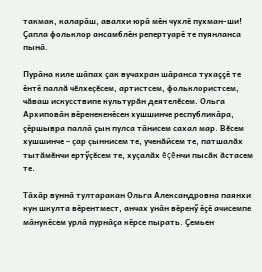такмак, каларӑш, авалхи юрӑ мӗн чухлӗ пухман-ши! Ҫапла фольклор ансамблӗн репертуарӗ те пуянланса пынӑ.

Пурӑна киле шӑпах ҫак вучахран шӑранса тухаҫҫӗ те ӗнтӗ паллă чĕлхеçĕсем, артистсем, фольклористсем, чăваш искусствипе культурăн деятелĕсем. Ольга Архиповӑн вӗренекенӗсен хушшинче республикӑра, ҫӗршывра паллӑ ҫын пулса тӑнисем сахал мар. Вĕсем хушшинче – çар çыннисем те, ученăйсем те, патшалăх тытăмĕнчи ертӳçĕсем те, хуçалăх ĕçĕнчи пысăк ăстасем те.

Тӑхӑр вуннӑ тултаракан Ольга Александровна паянхи кун шкулта вӗрентмест, анчах унӑн вӗренӳ ӗҫӗ ачисемпе мӑнукӗсем урлӑ пурнӑҫа кӗрсе пырать. Ҫемьен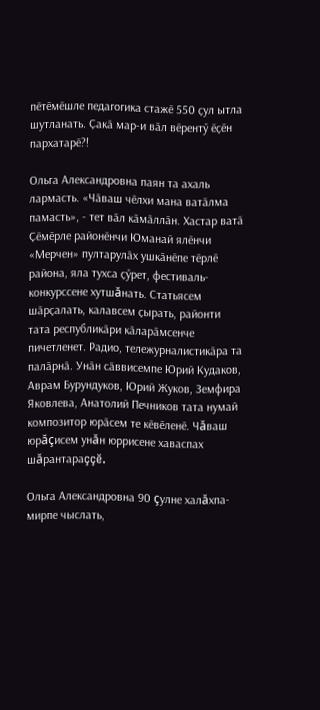пӗтӗмӗшле педагогика стажӗ 550 ҫул ытла шутланать. Ҫакӑ мар-и вӑл вӗрентӳ ӗҫӗн пархатарӗ?!

Ольга Александровна паян та ахаль лармасть. «Чӑваш чӗлхи мана ватӑлма памасть», - тет вӑл кӑмӑллӑн. Хастар ватӑ Ҫӗмӗрле районӗнчи Юманай ялӗнчи «Мерчен» пултарулӑх ушкӑнӗпе тӗрлӗ района, яла тухса ҫӳрет, фестиваль-конкурссене хутшăнать. Статьясем шӑрҫалать, калавсем ҫырать, районти тата республикӑри кӑларӑмсенче пичетленет. Радио, тележурналистикӑра та палӑрнӑ. Унӑн сӑввисемпе Юрий Кудаков, Аврам Бурундуков, Юрий Жуков, Земфира Яковлева, Анатолий Печников тата нумай композитор юрӑсем те кӗвӗленӗ. Чăваш юрăçисем унăн юррисене хаваспах шăрантараççĕ.

Ольга Александровна 90 çулне халăхпа-мирпе чыслать,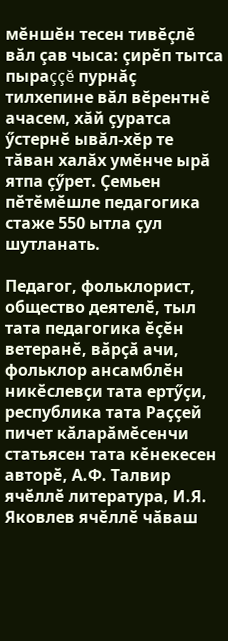мĕншĕн тесен тивĕçлĕ вăл çав чыса: çирĕп тытса пыраççĕ пурнăç тилхепине вăл вĕрентнĕ ачасем, хăй çуратса ӳстернĕ ывăл-хĕр те тăван халăх умĕнче ырă ятпа çӳрет. Ҫемьен пӗтӗмӗшле педагогика стаже 550 ытла ҫул шутланать.

Педагог, фольклорист, общество деятелӗ, тыл тата педагогика ӗҫӗн ветеранӗ, вӑрҫӑ ачи, фольклор ансамблӗн никӗслевҫи тата ертӳҫи, республика тата Раҫҫей пичет кӑларӑмӗсенчи статьясен тата кӗнекесен авторӗ, А.Ф. Талвир ячӗллӗ литература, И.Я. Яковлев ячӗллӗ чӑваш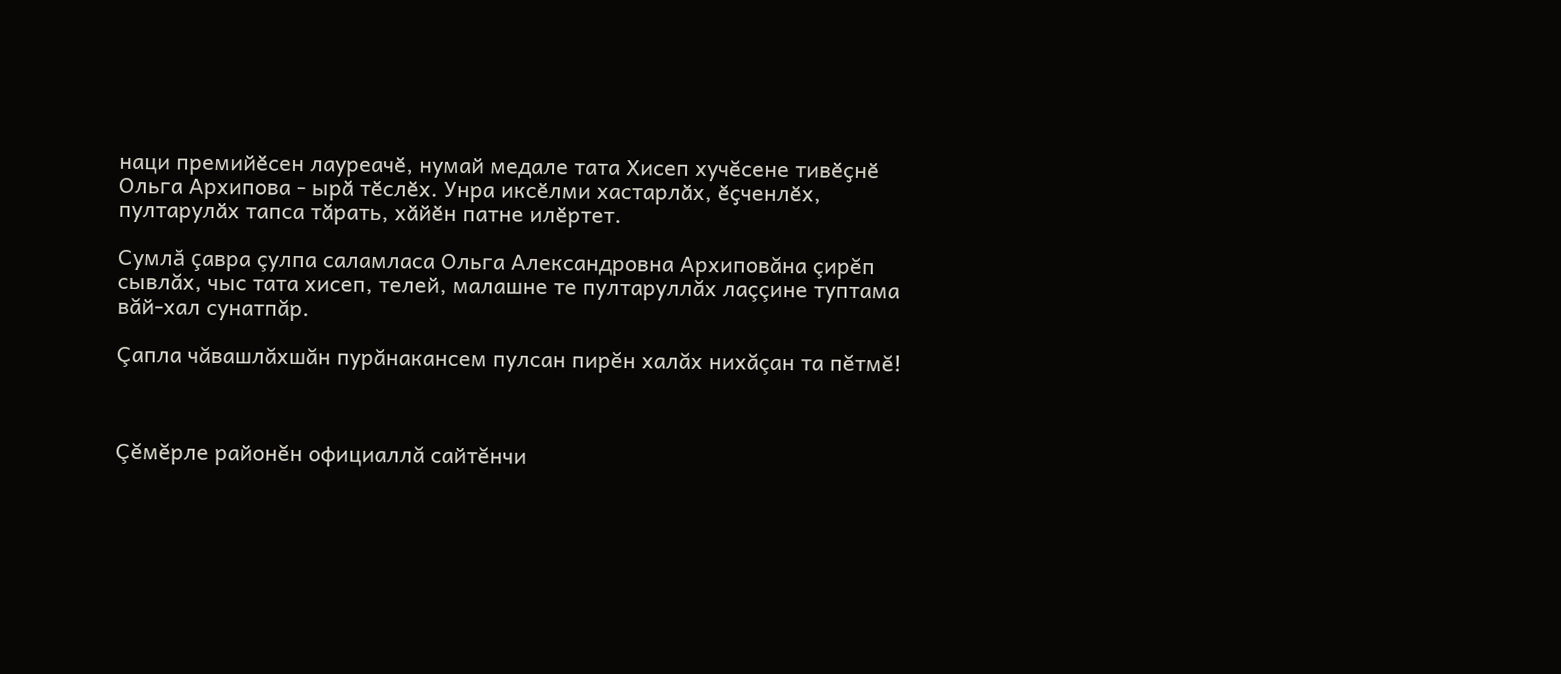наци премийӗсен лауреачӗ, нумай медале тата Хисеп хучĕсене тивӗҫнӗ Ольга Архипова - ырӑ тӗслӗх. Унра иксӗлми хастарлӑх, ӗҫченлӗх, пултарулӑх тапса тӑрать, хӑйӗн патне илӗртет.

Сумлă çавра çулпа саламласа Ольга Александровна Архиповăна çирĕп сывлăх, чыс тата хисеп, телей, малашне те пултаруллăх лаççине туптама вăй-хал сунатпăр.

Çапла чăвашлăхшăн пурăнакансем пулсан пирĕн халăх нихăçан та пĕтмĕ!



Çĕмĕрле районĕн официаллă сайтĕнчи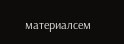материалсем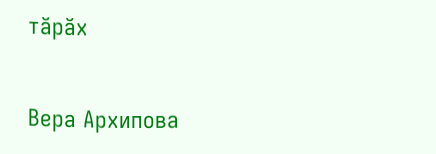тăрăх

Вера Архипова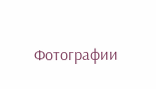Фотографии